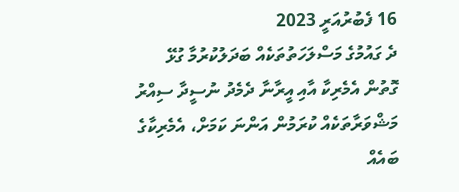16 ފެބުރުއަރީ 2023
ދެ ގައުމުގެ މަސްލަހަތުތަކެއް ބަދަލުކުރުމާ ގުޅޭ ގޮތުން އެމެރިކާ އާއި އީރާނާ ދެމެދު ނުސީދާ ސިއްރު މަޝްވަރާތަކެއް ކުރަމުން އަންނަ ކަމަށް، އެމެރިކާގެ ބައެއް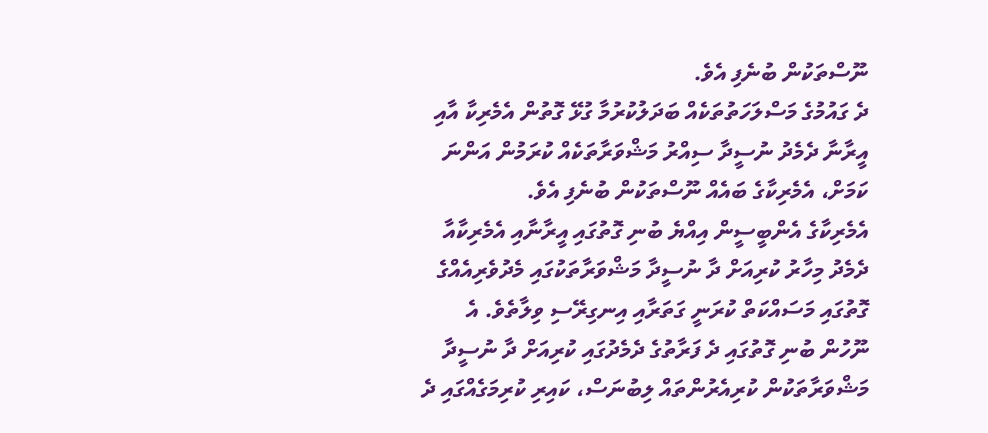ނޫސްތަކުން ބުނެފި އެވެ.
ދެ ގައުމުގެ މަސްލަހަތުތަކެއް ބަދަލުކުރުމާ ގުޅޭ ގޮތުން އެމެރިކާ އާއި އީރާނާ ދެމެދު ނުސީދާ ސިއްރު މަޝްވަރާތަކެއް ކުރަމުން އަންނަ ކަމަށް، އެމެރިކާގެ ބައެއް ނޫސްތަކުން ބުނެފި އެވެ.
އެމެރިކާގެ އެންބީސީން އިއްޔެ ބުނި ގޮތުގައި އީރާނާއި އެމެރިކާއާ ދެމެދު މިހާރު ކުރިއަށް ދާ ނުސީދާ މަޝްވަރާތަކުގައި މެދުވެރިއެއްގެ ގޮތުގައި މަސައްކަތް ކުރަނީ ގަތަރާއި އިނގިރޭސި ވިލާތެވެ. އެ ނޫހުން ބުނި ގޮތުގައި ދެ ފަރާތުގެ ދެމެދުގައި ކުރިއަށް ދާ ނުސީދާ މަޝްވަރާތަކުން ކުރިއެރުންތައް ލިބުނަސް، ކައިރި ކުރިމަގެއްގައި ދެ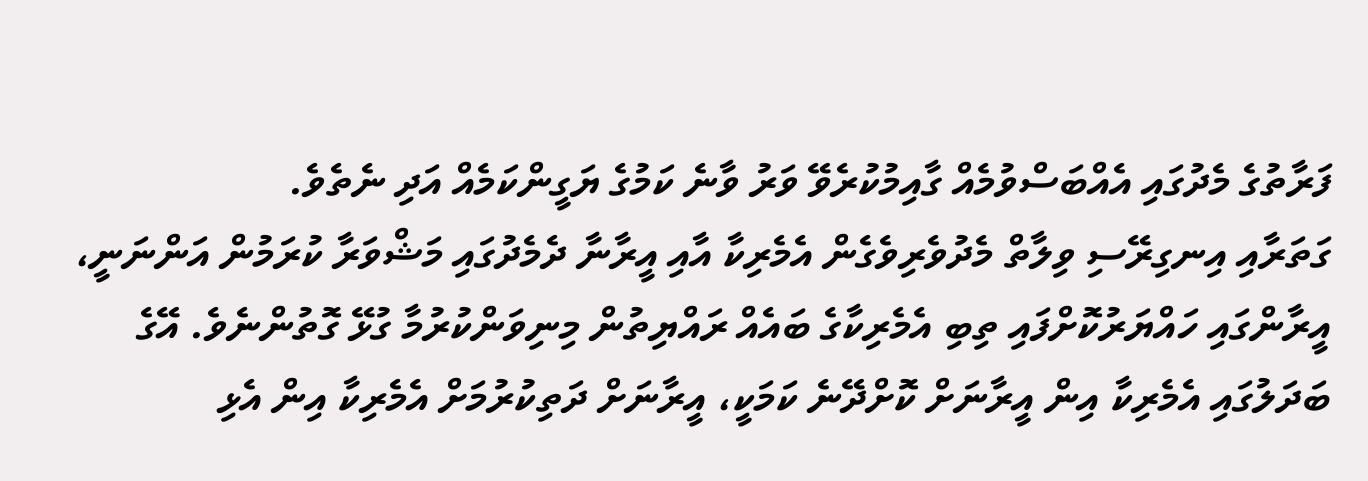ފަރާތުގެ މެދުގައި އެއްބަސްވުމެއް ގާއިމުކުރެވޭ ވަރު ވާނެ ކަމުގެ ޔަގީންކަމެއް އަދި ނެތެވެ.
ގަތަރާއި އިނގިރޭސި ވިލާތް މެދުވެރިވެގެން އެމެރިކާ އާއި އީރާނާ ދެމެދުގައި މަޝްވަރާ ކުރަމުން އަންނަނީ، އީރާންގައި ހައްޔަރުކޮށްފައި ތިބި އެމެރިކާގެ ބައެއް ރައްޔިތުން މިނިވަންކުރުމާ ގުޅޭ ގޮތުންނެވެ. އޭގެ ބަދަލުގައި އެމެރިކާ އިން އީރާނަށް ކޮށްދޭނެ ކަމަކީ، އީރާނަށް ދަތިކުރުމަށް އެމެރިކާ އިން އެޅި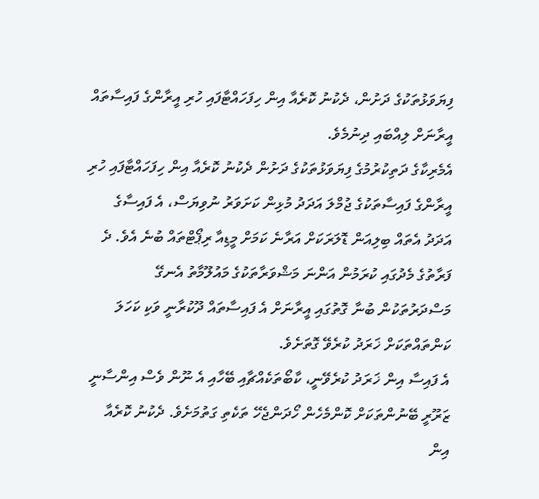ފިޔަވަޅުތަކުގެ ދަށުން، ދެކުނު ކޮރެއާ އިން ހިފަހައްޓާފައި ހުރި އީރާންގެ ފައިސާތައް އީރާނަށް ލިއްބައި ދިނުމެވެ.
އެމެރިކާގެ ދަތިކުރުމުގެ ފިޔަވަޅުތަކުގެ ދަށުން ދެކުނު ކޮރެއާ އިން ހިފަހައްޓާފައި ހުރި އީރާންގެ ފައިސާތަކުގެ ޖުމްލަ އަދަދު މުޅިން ކަށަވަރު ނުވިޔަސް، އެ ފައިސާގެ އަދަދު އެތައް ބިލިއަން ޑޮލަރަކަށް އަރާނެ ކަމަށް މީޑިއާ ރިޕޯޓްތައް ބުނެ އެވެ. ދެ ފަރާތުގެ މެދުގައި ކުރަމުން އަންނަ މަޝްވަރާތަކުގެ މައުލޫމާތު އެނގޭ މަސްދަރުތަކުން ބުނާ ގޮތުގައި އީރާނަށް އެ ފައިސާތައް ދޫކުރާނީ ވަކި ކަހަލަ ކަންތައްތަކަށް ޚަރަދު ކުރެވޭ ގޮތަށެވެ.
އެ ފައިސާ އިން ޚަރަދު ކުރެވޭނީ، ކާބޯތަކެއްޗާއި ބޭހާއި އެ ނޫން ވެސް އިންސާނީ ޒަރޫރީ ބޭނުންތަކަށް ކޮންމެހެން ހޯދަންޖެހޭ ތަކެތި ގަތުމަށެވެ. ދެކުނު ކޮރެއާ އިން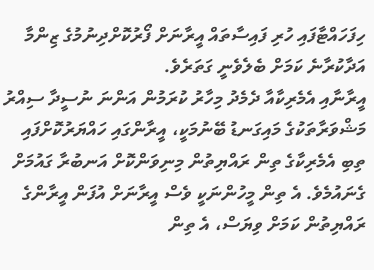ހިފަހައްޓާފައި ހުރި ފައިސާތައް އީރާނަށް ފޯރުކޮށްދިނުމުގެ ޒިންމާ އަދާކުރާނެ ކަމަށް ބެލެވެނީ ގަތަރެވެ.
އީރާނާއި އެމެރިކާއާ ދެމެދު މިހާރު ކުރަމުން އަންނަ ނުސީދާ ސިއްރު މަޝްވަރާތަކުގެ މައިގަނޑު ބޭނުމަކީ، އީރާންގައި ހައްޔަރުކޮށްފައި ތިބި އެމެރިކާގެ ތިން ރައްޔިތުން މިނިވަންކޮށް އަނބުރާ ގައުމަށް ގެނައުމެވެ. އެ ތިން މީހުންނަކީ ވެސް އީރާނަށް އުފަން އީރާންގެ ރައްޔިތުން ކަމަށް ވިޔަސް، އެ ތިން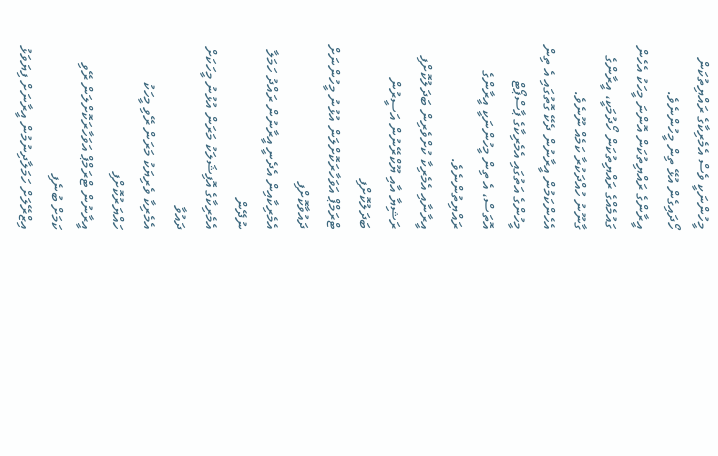މީހުންނަކީ ވެސް އެމެރިކާގެ ރައްޔިތުކަން ހޯދައިގެން އުޅޭ ތިން މީހުންނެވެ.
އީރާންގެ ރައްޔިތުކަން އޮންނަ މީހަކު އެހެން ގައުމެއްގެ ރައްޔިތުކަން ހޯދުމަކީ، އީރާންގެ ގާނޫނު ހުއްދަކުރާ ކަމެއް ނޫނެވެ. އެހެންކަމުން އީރާނުން ދެކޭ ގޮތުގައި އެ ތިން މީހުންގެ އަތުގައި އެމެރިކާގެ ޕާސްޕޯޓް އޮތަސް، އެ ތިން މީހުންނަކީ އީރާންގެ ރައްޔިތުންނެވެ.
އީރާނާއި އެމެރިކާ ކުށްވެރިން ބަދަލުކޮށްފި
ރަޝިޔާ އާއި ޔޫކްރޭނުން އަސީރުން ބަދަލުކޮށްފި
ޓްރަމްޕް އަވަހާރަކޮށްލަން އުޅުނު މީހުންނަށް ދައުވާކޮށްފި
އެމެރިކާއިން އެދެނީ އީރާނުން ރައްދު ހަމަލާ ނުދޭން
އެމެރިކާގެ އޮފިޝަލަކު މަރަން އުޅުނު މީހަކަށް ދައުވާ
އެމެރިކާ ވެރިޔަކު މަރަން ރޭވި މީހަކު ހައްޔަރުކޮށްފި
އީރާނުން ޓްރަމްޕް އަވަހާރަކޮށްލަން ރޭވި ކަމަށް ބުނެފި
އިޒްރޭލަށް ހަމަލާދިނުމުން އީރާނަށް ފިޔަވަޅު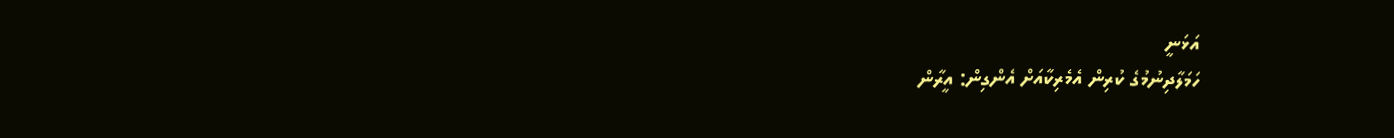އަޅަނީ
ހަމަލާދިނުމުގެ ކުރިން އެމެރިކާއަށް އެންގިން: އީރާން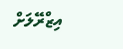އިޒްރޭލަށް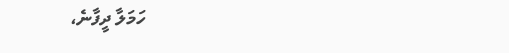ހަމަލާ ދީފާނެ،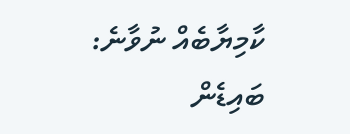ކާމިޔާބެއް ނުވާނެ: ބައިޑެން